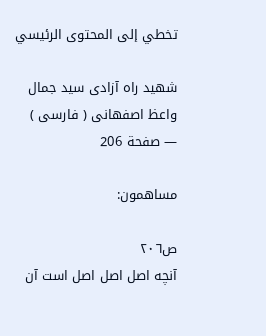تخطي إلى المحتوى الرئيسي

شهيد راه آزادى سيد جمال واعظ اصفهانى ( فارسى ) — صفحة 206

مساهمون:

ص٢٠٦
آنچه اصل اصل اصل است آن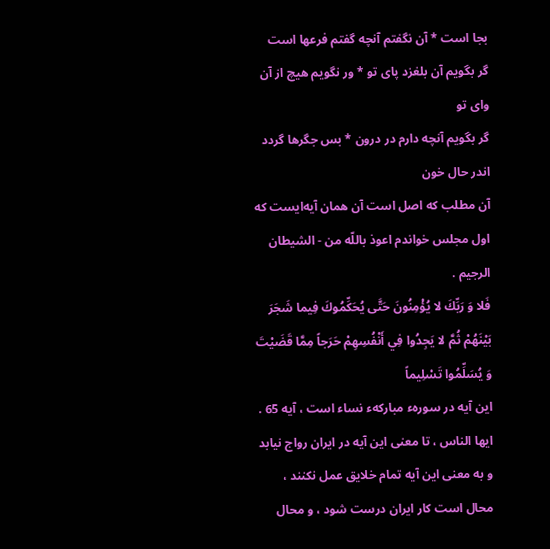بجا است * آن نگفتم آنچه گفتم فرعها است
گر بگويم آن بلغزد پاى تو * ور نگويم هيچ از آن واى تو
گر بگويم آنچه دارم در درون * بس جگرها گردد اندر حال خون
آن مطلب كه اصل است آن همان آيه‌ايست كه اول مجلس خواندم اعوذ باللّه من - الشيطان الرجيم .
فَلا وَ رَبِّكَ لا يُؤْمِنُونَ حَتَّى يُحَكِّمُوكَ فِيما شَجَرَ بَيْنَهُمْ ثُمَّ لا يَجِدُوا فِي أَنْفُسِهِمْ حَرَجاً مِمَّا قَضَيْتَ وَ يُسَلِّمُوا تَسْلِيماً
اين آيه در سورهء مباركهء نساء است ، آيه 65 . ايها الناس ، تا معنى اين آيه در ايران رواج نيابد و به معنى اين آيه تمام خلايق عمل نكنند ، محال است كار ايران درست شود ، و محال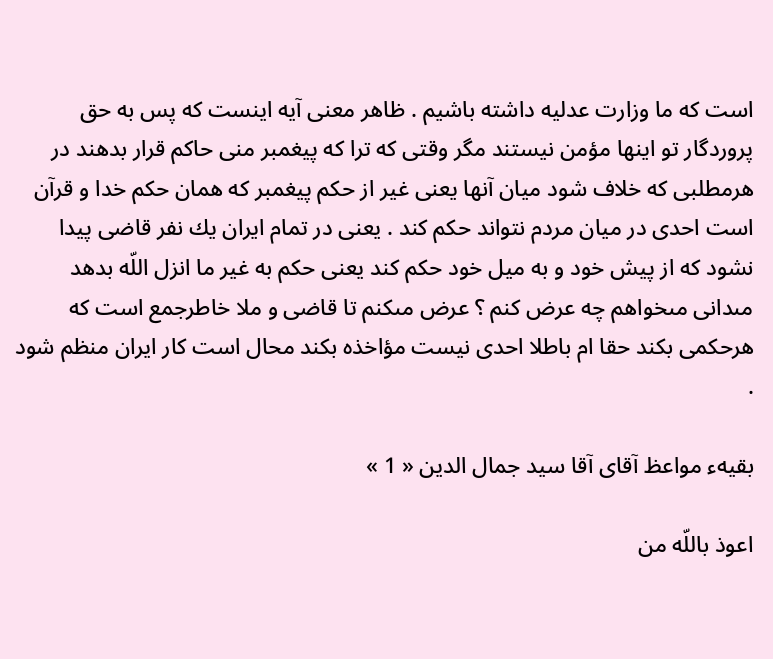است كه ما وزارت عدليه داشته باشيم . ظاهر معنى آيه اينست كه پس به حق پروردگار تو اينها مؤمن نيستند مگر وقتى كه ترا كه پيغمبر منى حاكم قرار بدهند در هرمطلبى كه خلاف شود ميان آنها يعنى غير از حكم پيغمبر كه همان حكم خدا و قرآن است احدى در ميان مردم نتواند حكم كند . يعنى در تمام ايران يك نفر قاضى پيدا نشود كه از پيش خود و به ميل خود حكم كند يعنى حكم به غير ما انزل اللّه بدهد مىدانى مىخواهم چه عرض كنم ؟ عرض مىكنم تا قاضى و ملا خاطرجمع است كه هرحكمى بكند حقا ام باطلا احدى نيست مؤاخذه بكند محال است كار ايران منظم شود .

بقيهء مواعظ آقاى آقا سيد جمال الدين « 1 »

اعوذ باللّه من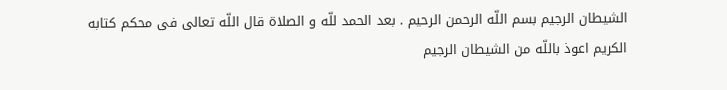الشيطان الرجيم بسم اللّه الرحمن الرحيم . بعد الحمد للّه و الصلاة قال اللّه تعالى فى محكم كتابه الكريم اعوذ باللّه من الشيطان الرجيم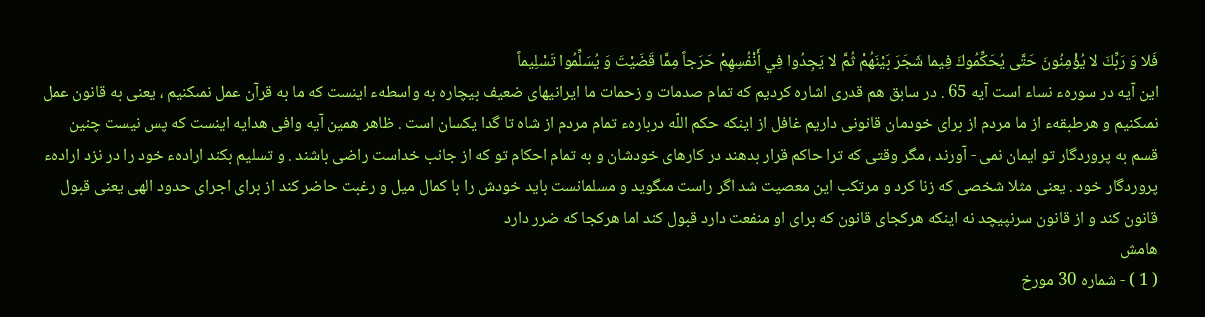فَلا وَ رَبِّكَ لا يُؤْمِنُونَ حَتَّى يُحَكِّمُوكَ فِيما شَجَرَ بَيْنَهُمْ ثُمَّ لا يَجِدُوا فِي أَنْفُسِهِمْ حَرَجاً مِمَّا قَضَيْتَ وَ يُسَلِّمُوا تَسْلِيماً
اين آيه در سورهء نساء است آيه 65 . در سابق هم قدرى اشاره كرديم كه تمام صدمات و زحمات ما ايرانيهاى ضعيف بيچاره به واسطهء اينست كه ما به قرآن عمل نمىكنيم ، يعنى به قانون عمل نمىكنيم و هرطبقهء از ما مردم از براى خودمان قانونى داريم غافل از اينكه حكم اللّه دربارهء تمام مردم از شاه تا گدا يكسان است . ظاهر همين آيه وافى هدايه اينست كه پس نيست چنين قسم به پروردگار تو ايمان نمى - آورند ، مگر وقتى كه ترا حاكم قرار بدهند در كارهاى خودشان و به تمام احكام تو كه از جانب خداست راضى باشند . و تسليم بكند ارادهء خود را در نزد ارادهء پروردگار خود . يعنى مثلا شخصى كه زنا كرد و مرتكب اين معصيت شد اگر راست مىگويد و مسلمانست بايد خودش را با كمال ميل و رغبت حاضر كند از براى اجراى حدود الهى يعنى قبول قانون كند و از قانون سرنپيچد نه اينكه هركجاى قانون كه براى او منفعت دارد قبول كند اما هركجا كه ضرر دارد
هامش
( 1 ) - شماره 30 مورخ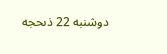دوشنبه 22 ذىحجه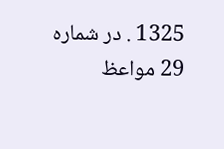1325 . در شماره 29 مواعظ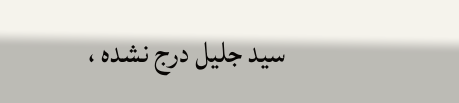سيد جليل درج نشده ،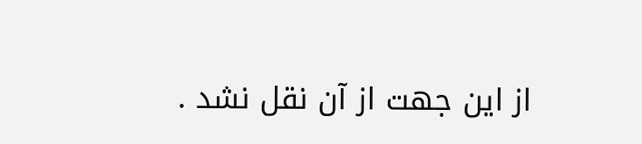از اين جهت از آن نقل نشد .